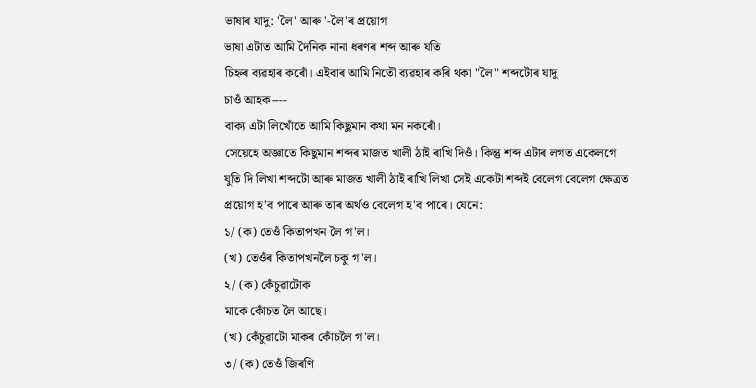ভাষাৰ যাদু: 'লৈ' আৰু '-লৈ'ৰ প্ৰয়োগ
ভাষা এটাত আমি দৈনিক নানা ধৰণৰ শব্দ আৰু যতি
চিহ্নৰ ব্যৱহাৰ কৰোঁ। এইবাৰ আমি নিতৌ ব্যৱহাৰ কৰি থকা "লৈ" শব্দটোৰ যাদু
চাওঁ আহক----
বাক্য এটা লিখোঁতে আমি কিছুমান কথা মন নকৰোঁ।
সেয়েহে অজ্ঞাতে কিছুমান শব্দৰ মাজত খালী ঠাই ৰাখি দিওঁ। কিন্তু শব্দ এটাৰ লগত একেলগে
যুতি দি লিখা শব্দটো আৰু মাজত খালী ঠাই ৰাখি লিখা সেই একেটা শব্দই বেলেগ বেলেগ ক্ষেত্ৰত
প্ৰয়োগ হ'ব পাৰে আৰু তাৰ অৰ্থও বেলেগ হ'ব পাৰে। যেনে:
১/ (ক) তেওঁ কিতাপখন লৈ গ'ল।
(খ) তেওঁৰ কিতাপখনলৈ চকু গ'ল।
২/ (ক) কেঁচুৱাটোক
মাকে কোঁচত লৈ আছে।
(খ) কেঁচুৱাটো মাকৰ কোঁচলৈ গ'ল।
৩/ (ক) তেওঁ জিৰণি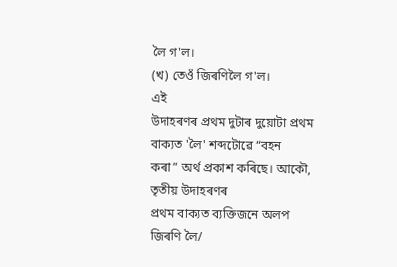লৈ গ'ল।
(খ) তেওঁ জিৰণিলৈ গ'ল।
এই
উদাহৰণৰ প্ৰথম দুটাৰ দুয়োটা প্ৰথম বাক্যত 'লৈ' শব্দটোৱে “বহন
কৰা” অৰ্থ প্ৰকাশ কৰিছে। আকৌ, তৃতীয় উদাহৰণৰ
প্ৰথম বাক্যত ব্যক্তিজনে অলপ জিৰণি লৈ/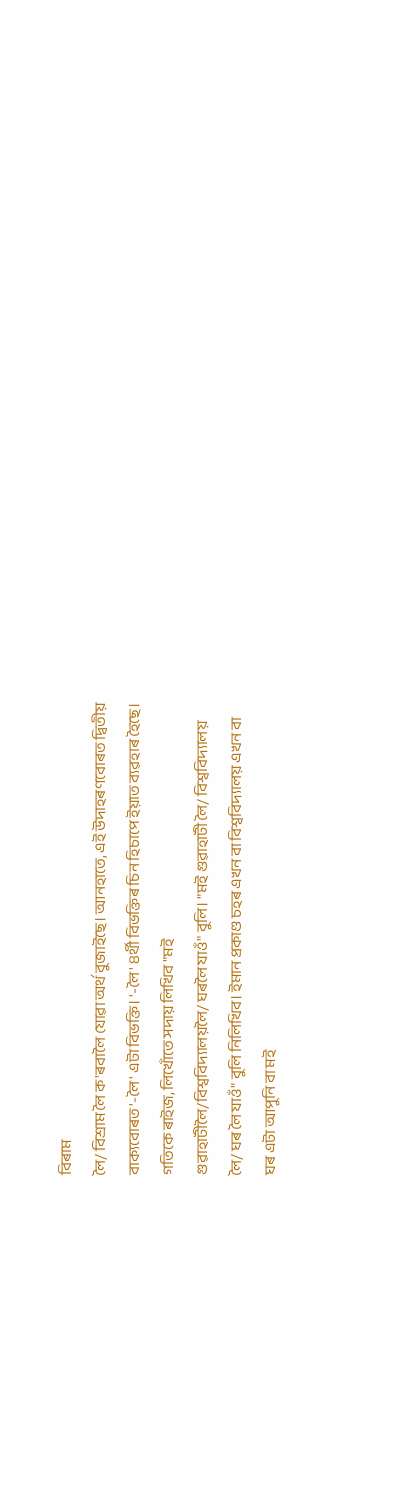বিৰাম
লৈ/ বিশ্ৰাম লৈ ক'ৰবালৈ যোৱা অৰ্থ বুজাইছে। আনহাতে, এই উদাহৰণবোৰত দ্বিতীয়
বাক্যবোৰত '-লৈ' এটা বিভক্তি। '-লৈ' ৪ৰ্থী বিভক্তিৰ চিন হিচাপে ইয়াত ব্যৱহাৰ হৈছে।
গতিকে ৰাইজ, লিখোঁতে সদায় লিখিব "মই
গুৱাহাটীলৈ/বিশ্ববিদ্যালয়লৈ/ ঘৰলৈ যাওঁ" বুলি। "মই গুৱাহাটী লৈ/ বিশ্ববিদ্যালয়
লৈ/ ঘৰ লৈ যাওঁ" বুলি নিলিখিব। ইমান প্ৰকাণ্ড চহৰ এখন বা বিশ্ববিদ্যালয় এখন বা
ঘৰ এটা আপুনি বা মই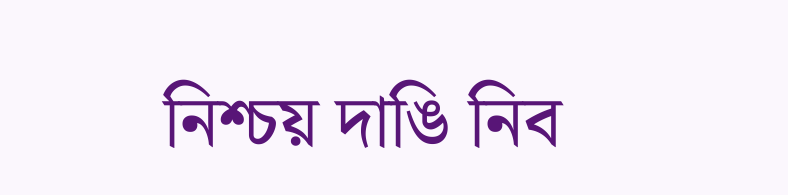নিশ্চয় দাঙি নিব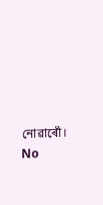নোৱাৰোঁ।
No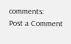comments:
Post a Comment